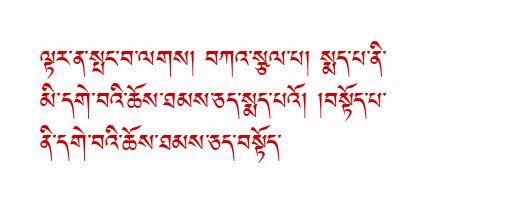ལྟར་ན་སྤང་བ་ལགས། བཀའ་སྩལ་པ། སྨད་པ་ནི་མི་དགེ་བའི་ཆོས་ཐམས་ཅད་སྨད་པའོ། །བསྟོད་པ་ནི་དགེ་བའི་ཆོས་ཐམས་ཅད་བསྟོད་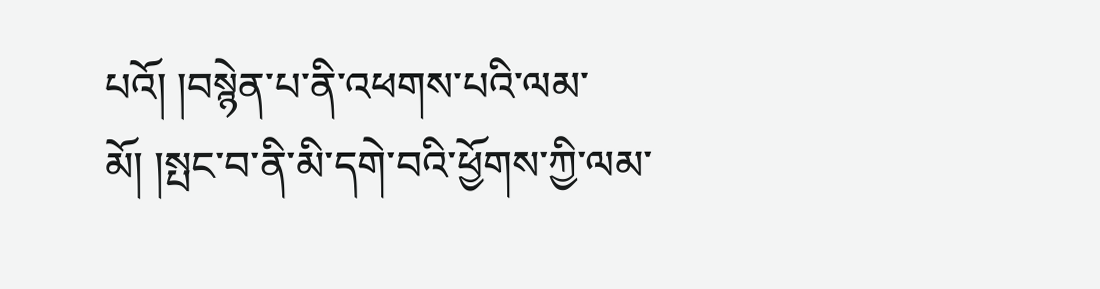པའོ། །བསྙེན་པ་ནི་འཕགས་པའི་ལམ་མོ། །སྤང་བ་ནི་མི་དགེ་བའི་ཕྱོགས་ཀྱི་ལམ་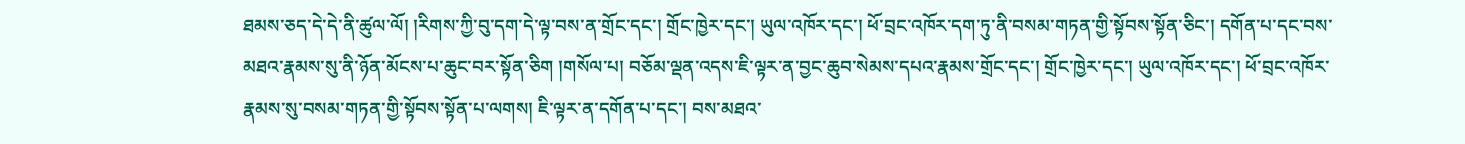ཐམས་ཅད་དེ་དེ་ནི་ཚུལ་ལོ། །རིགས་ཀྱི་བུ་དག་དེ་ལྟ་བས་ན་གྲོང་དང་། གྲོང་ཁྱེར་དང་། ཡུལ་འཁོར་དང་། ཕོ་བྲང་འཁོར་དག་ཏུ་ནི་བསམ་གཏན་གྱི་སྟོབས་སྟོན་ཅིང་། དགོན་པ་དང་བས་མཐའ་རྣམས་སུ་ནི་ཉོན་མོངས་པ་ཆུང་བར་སྟོན་ཅིག །གསོལ་པ། བཅོམ་ལྡན་འདས་ཇི་ལྟར་ན་བྱང་ཆུབ་སེམས་དཔའ་རྣམས་གྲོང་དང་། གྲོང་ཁྱེར་དང་། ཡུལ་འཁོར་དང་། ཕོ་བྲང་འཁོར་རྣམས་སུ་བསམ་གཏན་གྱི་སྟོབས་སྟོན་པ་ལགས། ཇི་ལྟར་ན་དགོན་པ་དང་། བས་མཐའ་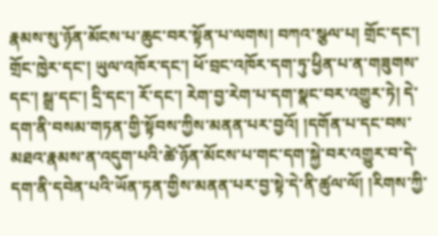རྣམས་སུ་ཉོན་མོངས་པ་ཆུང་བར་སྟོན་པ་ལགས། བཀའ་སྩལ་པ། གྲོང་དང་། གྲོང་ཁྱེར་དང་། ཡུལ་འཁོར་དང་། ཕོ་བྲང་འཁོར་དག་ཏུ་ཕྱིན་པ་ན་གཟུགས་དང་། སྒྲ་དང་། དྲི་དང་། རོ་དང་། རེག་བྱ་རེག་པ་དག་སྣང་བར་འགྱུར་ཏེ། དེ་དག་ནི་བསམ་གཏན་གྱི་སྟོབས་ཀྱིས་མནན་པར་བྱའོ། །དགོན་པ་དང་བས་མཐའ་རྣམས་ན་འདུག་པའི་ཚེ་ཉོན་མོངས་པ་གང་དག་སྐྱེ་བར་འགྱུར་བ་དེ་དག་ནི་དབེན་པའི་ཡོན་ཏན་གྱིས་མནན་པར་བྱ་སྟེ་དེ་ནི་ཚུལ་ལོ། །རིགས་ཀྱི་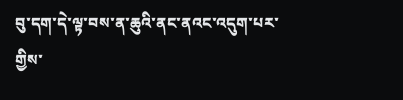བུ་དག་དེ་ལྟ་བས་ན་ཆུའི་ནང་ནའང་འདུག་པར་གྱིས་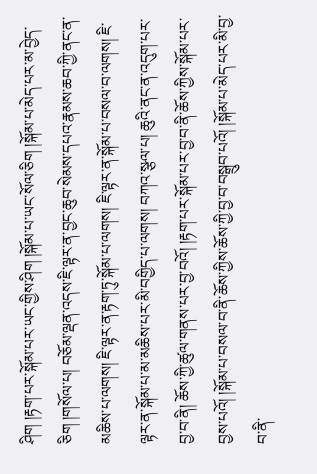ཤིག །རྟག་པར་སྐོམ་པར་ཡང་གྱིས་ཤིག །སྐོམ་པ་ཡང་སོལ་ཅིག །སྐོམ་པ་མེད་པར་མ་བྱེད་ཅིག །གསོལ་པ། བཅོམ་ལྡན་འདས་ཇི་ལྟར་ན་བྱང་ཆུབ་སེམས་དཔའ་རྣམས་ཆབ་ཀྱི་ནང་ན་མཆིས་པ་ལགས། ཇི་ལྟར་ན་རྟག་ཏུ་སྐོམ་པ་ལགས། ཇི་ལྟར་ན་སྐོམ་པ་བསལ་བ་ལགས། ཇི་ལྟར་ན་སྐོམ་པ་མ་མཆིས་པར་མི་བགྱིད་པ་ལགས། བཀའ་སྩལ་པ། ཆུའི་ནང་ན་འདུག་པར་བྱ་བ་ནི། ཆོས་ཀྱི་ཚུལ་གནས་པར་བྱ་བའོ། །རྟག་པར་སྐོམ་པར་བྱ་བ་ནི་ཆོས་ཀྱིས་སྐོམ་པར་བྱས་པའོ། །སྐོམ་པ་བསལ་བ་ནི་ཆོས་ཀྱིས་ཆོས་ཀྱི་བྱ་བ་བསྒྲུབ་པའོ། །སྐོམ་པ་མེད་པར་མི་བྱ་བ་ནི་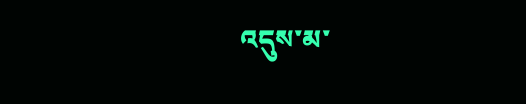འདུས་མ་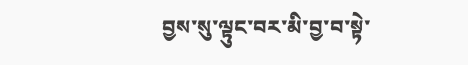བྱས་སུ་ལྟུང་བར་མི་བྱ་བ་སྟེ་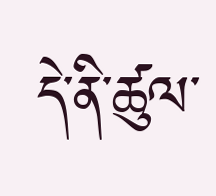དེ་ནི་ཚུལ་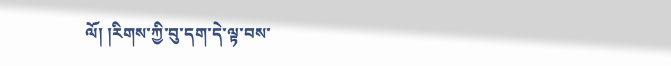ལོ། །རིགས་ཀྱི་བུ་དག་དེ་ལྟ་བས་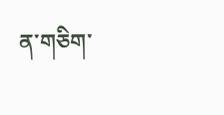ན་གཅིག་